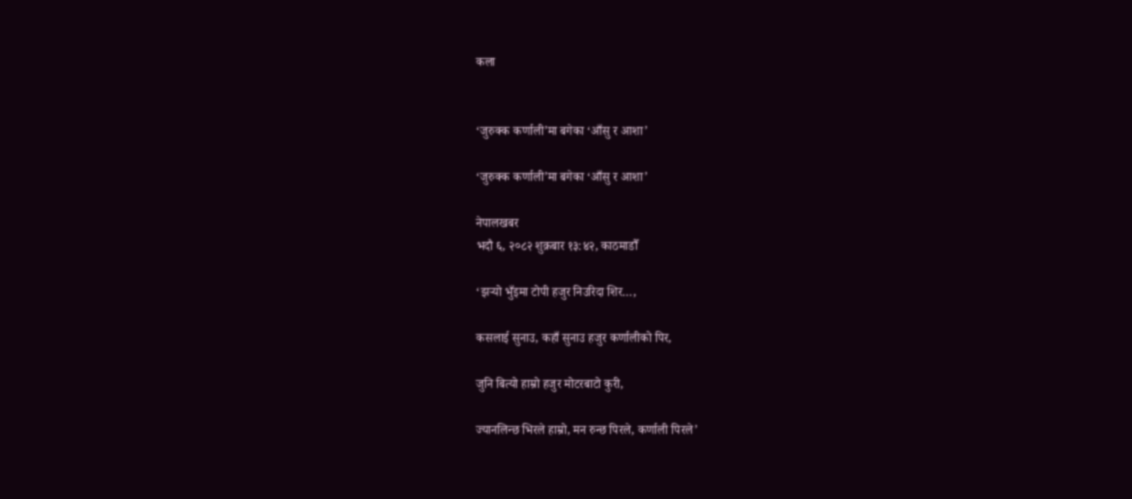कला


‘जुरुक्क कर्णाली’मा बगेका ‘आँसु र आशा’

‘जुरुक्क कर्णाली’मा बगेका ‘आँसु र आशा’

नेपालखबर
भदौ ६, २०८२ शुक्रबार १३:४२, काठमाडौँ

‘झर्‍यो भुँइमा टोपी हजुर निउरिदा शिर…,

कसलाई सुनाउ, कहाँ सुनाउ हजुर कर्णालीको पिर,

जुनि बित्यो हाम्रो हजुर मोटरबाटो कुरी,

ज्यानलिन्छ भिरले हाम्रो, मन रुन्छ पिरले, कर्णाली पिरले’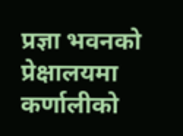प्रज्ञा भवनको प्रेक्षालयमा कर्णालीको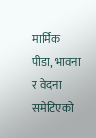मार्मिक पीडा, भावना र वेदना समेटिएको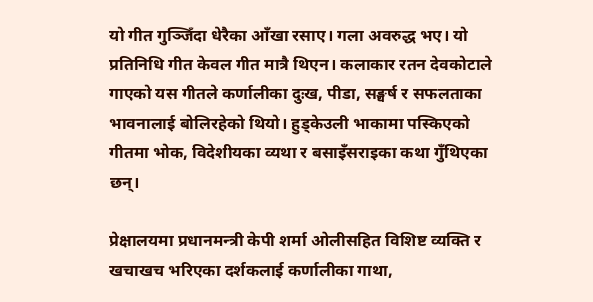यो गीत गुञ्जिँदा धेरैका आँखा रसाए। गला अवरुद्ध भए। यो प्रतिनिधि गीत केवल गीत मात्रै थिएन। कलाकार रतन देवकोटाले गाएको यस गीतले कर्णालीका दुःख, पीडा, सङ्घर्ष र सफलताका भावनालाई बोलिरहेको थियो। हुड्केउली भाकामा पस्किएको गीतमा भोक, विदेशीयका व्यथा र बसाइँसराइका कथा गुँथिएका छन्।

प्रेक्षालयमा प्रधानमन्त्री केपी शर्मा ओलीसहित विशिष्ट व्यक्ति र खचाखच भरिएका दर्शकलाई कर्णालीका गाथा,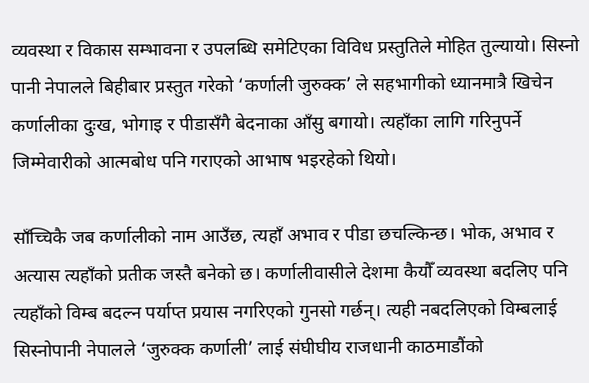व्यवस्था र विकास सम्भावना र उपलब्धि समेटिएका विविध प्रस्तुतिले मोहित तुल्यायो। सिस्नो पानी नेपालले बिहीबार प्रस्तुत गरेको ‘कर्णाली जुरुक्क’ ले सहभागीको ध्यानमात्रै खिचेन कर्णालीका दुःख, भोगाइ र पीडासँगै बेदनाका आँसु बगायो। त्यहाँका लागि गरिनुपर्ने जिम्मेवारीको आत्मबोध पनि गराएको आभाष भइरहेको थियो।

साँच्चिकै जब कर्णालीको नाम आउँछ, त्यहाँ अभाव र पीडा छचल्किन्छ। भोक, अभाव र अत्यास त्यहाँको प्रतीक जस्तै बनेको छ। कर्णालीवासीले देशमा कैयौँ व्यवस्था बदलिए पनि त्यहाँको विम्ब बदल्न पर्याप्त प्रयास नगरिएको गुनसो गर्छन्। त्यही नबदलिएको विम्बलाई सिस्नोपानी नेपालले ‘जुरुक्क कर्णाली’ लाई संघीघीय राजधानी काठमाडौंको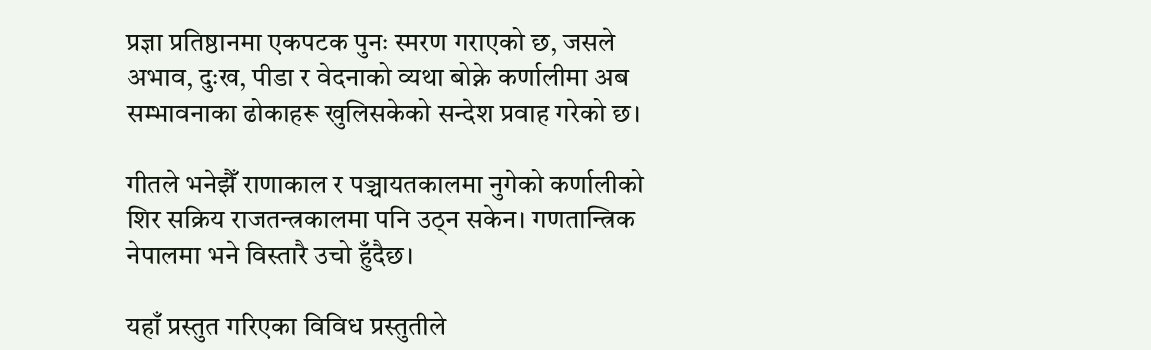प्रज्ञा प्रतिष्ठानमा एकपटक पुनः स्मरण गराएको छ, जसले अभाव, दुःख, पीडा र वेदनाको व्यथा बोक्ने कर्णालीमा अब सम्भावनाका ढोकाहरू खुलिसकेको सन्देश प्रवाह गरेको छ।

गीतले भनेझैँ राणाकाल र पञ्चायतकालमा नुगेको कर्णालीको शिर सक्रिय राजतन्त्रकालमा पनि उठ्न सकेन। गणतान्त्रिक नेपालमा भने विस्तारै उचो हुँदैछ।

यहाँ प्रस्तुत गरिएका विविध प्रस्तुतीले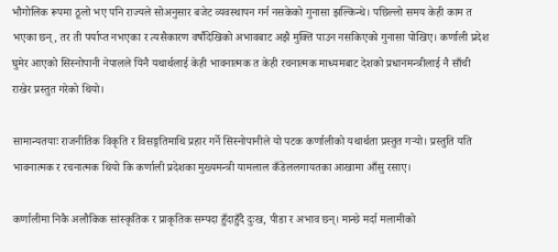भौगोलिक रूपमा ठूलो भए पनि राज्यले सोअनुसार बजेट व्यवस्थापन गर्न नसकेको गुनासा झल्किन्थे। पछिल्लो समय केही काम त भएका छन्, तर ती पर्याप्त नभएका र त्यसैकारण वर्षौदेखिको अभावबाट अझै मुक्ति पाउन नसकिएको गुनासा पोखिए। कर्णाली प्रदेश घुमेर आएको सिस्नोपानी नेपालले यिनै यथार्थलाई केही भावनात्मक त केही रचनात्मक माध्यमबाट देशको प्रधानमन्त्रीलाई नै साँची राखेर प्रस्तुत गरेको थियो।

सामान्यतयाः राजनीतिक विकृति र विसङ्गतिमाथि प्रहार गर्ने सिस्नोपानीले यो पटक कर्णालीको यथार्थता प्रस्तुत गर्‍यो। प्रस्तुति यति भावनात्मक र रचनात्मक थियो कि कर्णाली प्रदेशका मुख्यमन्त्री यामलाल कँडेललगायतका आखामा आँसु रसाए।

कर्णालीमा निकै अलौकिक सांस्कृतिक र प्राकृतिक सम्पदा हुँदाहुँदै दुःख, पीडा र अभाव छन्। मान्छे मर्दा मलामीको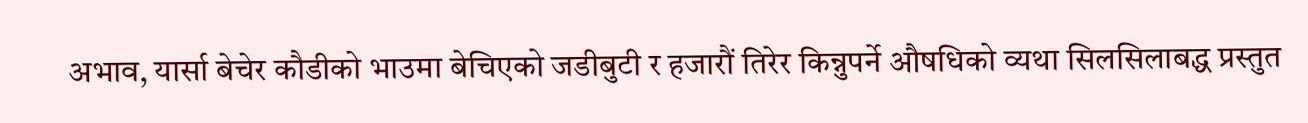अभाव, यार्सा बेचेर कौडीको भाउमा बेचिएको जडीबुटी र हजारौं तिरेर किन्नुपर्ने औषधिको व्यथा सिलसिलाबद्ध प्रस्तुत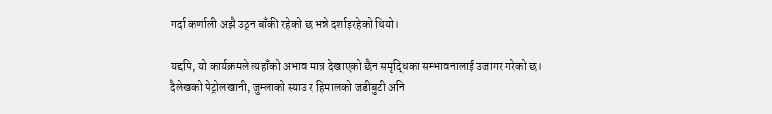गर्दा कर्णाली अझै उठ्न बाँकी रहेको छ भन्ने दर्शाइरहेको थियो।

यद्दपि, यो कार्यक्रमले त्यहाँको अभाव मात्र देखाएको छैन समृद्धिका सम्भावनालाई उजागर गरेको छ। दैलेखको पेट्रोलखानी, जुम्लाको स्याउ र हिमालको जडीबुटी अनि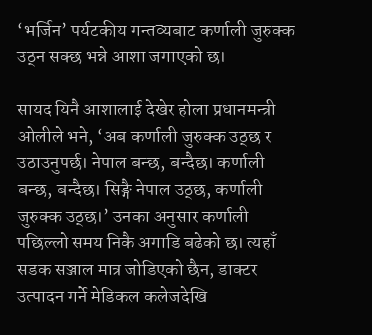‘भर्जिन’ पर्यटकीय गन्तव्यबाट कर्णाली जुरुक्क उठ्न सक्छ भन्ने आशा जगाएको छ।

सायद यिनै आशालाई देखेर होला प्रधानमन्त्री ओलीले भने, ‘अब कर्णाली जुरुक्क उठ्छ र उठाउनुपर्छ। नेपाल बन्छ, बन्दैछ। कर्णाली बन्छ, बन्दैछ। सिङ्गै नेपाल उठ्छ, कर्णाली जुरुक्क उठ्छ।’ उनका अनुसार कर्णाली पछिल्लो समय निकै अगाडि बढेको छ। त्यहाँ सडक सञ्जाल मात्र जोडिएको छैन, डाक्टर उत्पादन गर्ने मेडिकल कलेजदेखि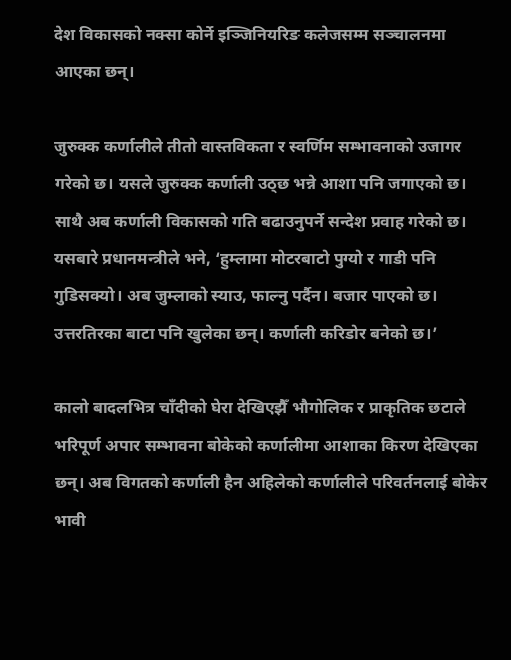देश विकासको नक्सा कोर्ने इञ्जिनियरिङ कलेजसम्म सञ्चालनमा आएका छन्।

जुरुक्क कर्णालीले तीतो वास्तविकता र स्वर्णिम सम्भावनाको उजागर गरेको छ। यसले जुरुक्क कर्णाली उठ्छ भन्ने आशा पनि जगाएको छ। साथै अब कर्णाली विकासको गति बढाउनुपर्ने सन्देश प्रवाह गरेको छ। यसबारे प्रधानमन्त्रीले भने, ‘हुम्लामा मोटरबाटो पुग्यो र गाडी पनि गुडिसक्यो। अब जुम्लाको स्याउ, फाल्नु पर्दैन। बजार पाएको छ। उत्तरतिरका बाटा पनि खुलेका छन्। कर्णाली करिडोर बनेको छ।’

कालो बादलभित्र चाँदीको घेरा देखिएझैँ भौगोलिक र प्राकृतिक छटाले भरिपूर्ण अपार सम्भावना बोकेको कर्णालीमा आशाका किरण देखिएका छन्। अब विगतको कर्णाली हैन अहिलेको कर्णालीले परिवर्तनलाई बोकेर भावी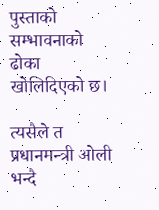पुस्ताको सम्भावनाको ढोका खोलिदिएको छ।

त्यसैले त प्रधानमन्त्री ओली भन्दै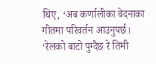थिए, ‘अब कर्णालीका वेदनाका गीतमा परिवर्तन आउनुपर्छ। ‘रेलको बाटो पुग्दैछ रे तिमी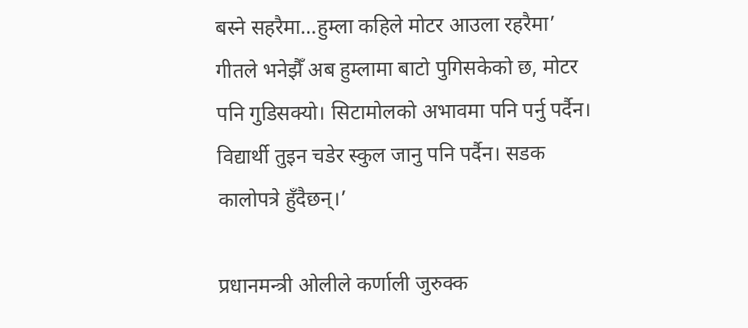बस्ने सहरैमा…हुम्ला कहिले मोटर आउला रहरैमा’ गीतले भनेझैँ अब हुम्लामा बाटो पुगिसकेको छ, मोटर पनि गुडिसक्यो। सिटामोलको अभावमा पनि पर्नु पर्दैन। विद्यार्थी तुइन चडेर स्कुल जानु पनि पर्दैन। सडक कालोपत्रे हुँदैछन्।’

प्रधानमन्त्री ओलीले कर्णाली जुरुक्क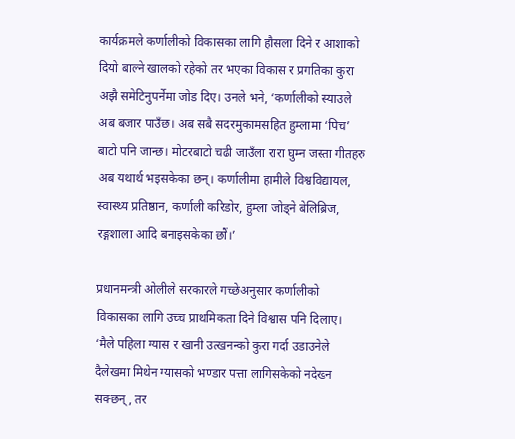कार्यक्रमले कर्णालीको विकासका लागि हौसला दिने र आशाको दियो बाल्ने खालको रहेको तर भएका विकास र प्रगतिका कुरा अझै समेटिनुपर्नेमा जोड दिए। उनले भने, ‘कर्णालीको स्याउले अब बजार पाउँछ। अब सबै सदरमुकामसहित हुम्लामा ‘पिच’ बाटो पनि जान्छ। मोटरबाटो चढी जाउँला रारा घुम्न जस्ता गीतहरु अब यथार्थ भइसकेका छन्। कर्णालीमा हामीले विश्वविद्यायल, स्वास्थ्य प्रतिष्ठान, कर्णाली करिडोर, हुम्ला जोड्ने बेलिब्रिज, रङ्गशाला आदि बनाइसकेका छौं।’

प्रधानमन्त्री ओलीले सरकारले गच्छेअनुसार कर्णालीको विकासका लागि उच्च प्राथमिकता दिने विश्वास पनि दिलाए। ‘मैले पहिला ग्यास र खानी उत्खनन्को कुरा गर्दा उडाउनेले दैलेखमा मिथेन ग्यासको भण्डार पत्ता लागिसकेको नदेख्न सक्छन्, तर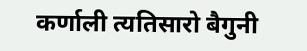कर्णाली त्यतिसारो बैगुनी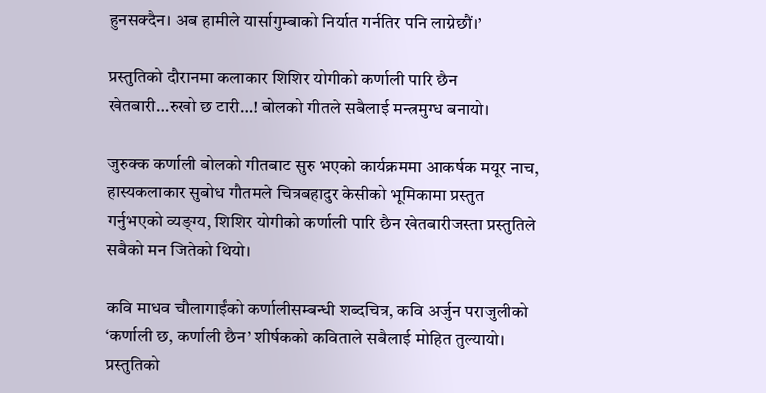हुनसक्दैन। अब हामीले यार्सागुम्बाको निर्यात गर्नतिर पनि लाग्नेछौं।’

प्रस्तुतिको दौरानमा कलाकार शिशिर योगीको कर्णाली पारि छैन खेतबारी…रुखो छ टारी…! बोलको गीतले सबैलाई मन्त्रमुग्ध बनायो।

जुरुक्क कर्णाली बोलको गीतबाट सुरु भएको कार्यक्रममा आकर्षक मयूर नाच, हास्यकलाकार सुबोध गौतमले चित्रबहादुर केसीको भूमिकामा प्रस्तुत गर्नुभएको व्यङ्ग्य, शिशिर योगीको कर्णाली पारि छैन खेतबारीजस्ता प्रस्तुतिले सबैको मन जितेको थियो।

कवि माधव चौलागाईंको कर्णालीसम्बन्धी शब्दचित्र, कवि अर्जुन पराजुलीको ‘कर्णाली छ, कर्णाली छैन’ शीर्षकको कविताले सबैलाई मोहित तुल्यायो। प्रस्तुतिको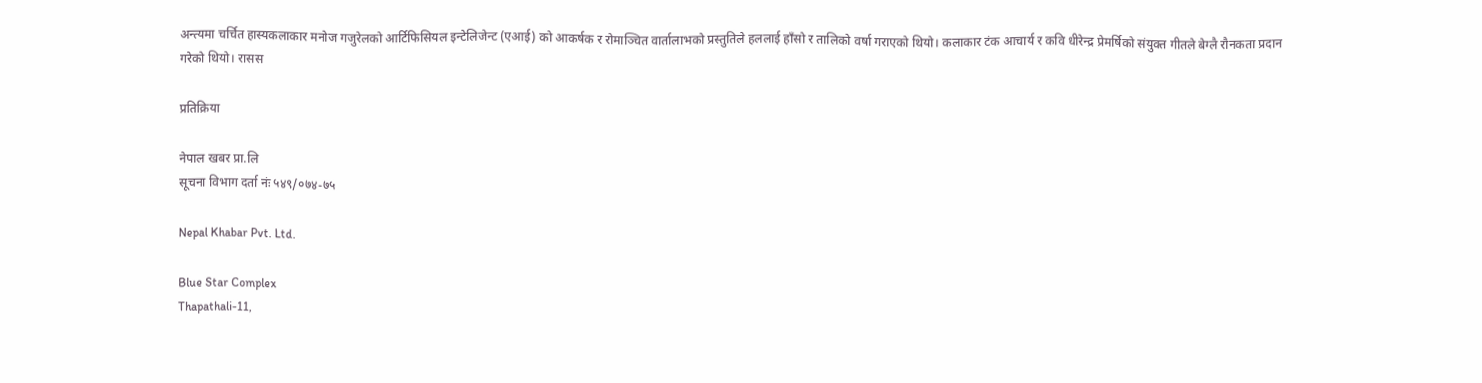अन्त्यमा चर्चित हास्यकलाकार मनोज गजुरेलको आर्टिफिसियल इन्टेलिजेन्ट (एआई) को आकर्षक र रोमाञ्चित वार्तालाभको प्रस्तुतिले हललाई हाँसो र तालिको वर्षा गराएको थियो। कलाकार टंक आचार्य र कवि धीरेन्द्र प्रेमर्षिको संयुक्त गीतले बेग्लै रौनकता प्रदान गरेको थियो। रासस

प्रतिक्रिया

नेपाल खबर प्रा.लि
सूचना विभाग दर्ता नंः ५४९/०७४-७५

Nepal Khabar Pvt. Ltd.

Blue Star Complex
Thapathali-11,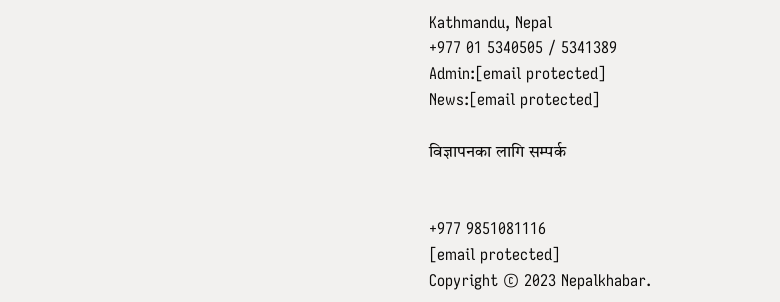Kathmandu, Nepal
+977 01 5340505 / 5341389
Admin:[email protected]
News:[email protected]

विज्ञापनका लागि सम्पर्क


+977 9851081116
[email protected]
Copyright © 2023 Nepalkhabar.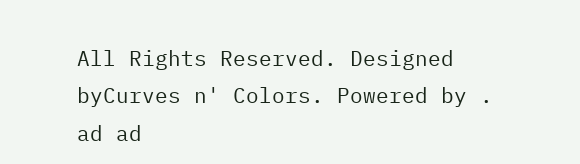All Rights Reserved. Designed byCurves n' Colors. Powered by .
ad ad